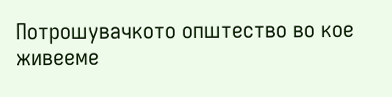Потрошувачкото општество во кое живееме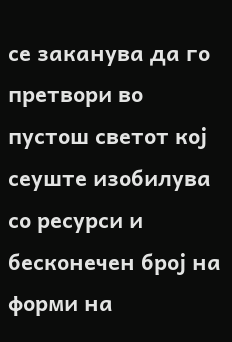се заканува да го претвори во пустош светот кој сеуште изобилува со ресурси и бесконечен број на форми на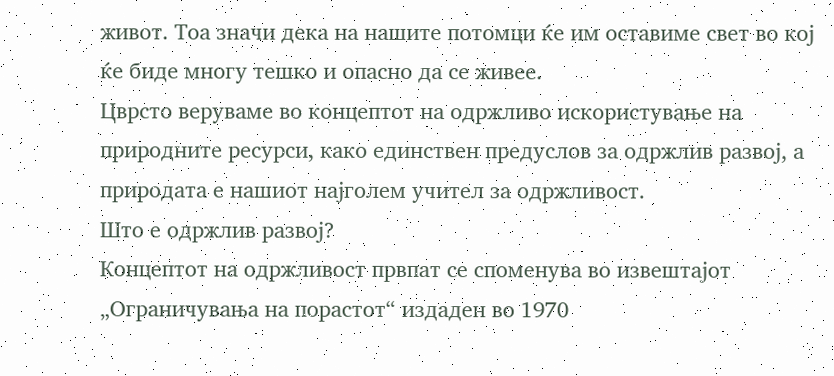живот. Тоа значи дека на нашите потомци ќе им оставиме свет во кој ќе биде многу тешко и опасно да се живее.
Цврсто веруваме во концептот на одржливо искористување на природните ресурси, како единствен предуслов за одржлив развој, а природата е нашиот најголем учител за одржливост.
Што е одржлив развој?
Концептот на одржливост првпат се споменува во извештајот „Ограничувања на порастот“ издаден во 1970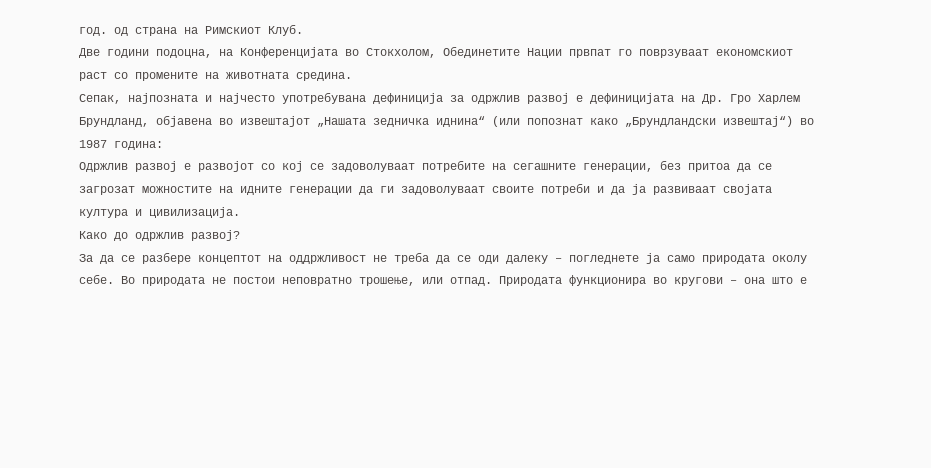год. од страна на Римскиот Клуб.
Две години подоцна, на Конференцијата во Стокхолом, Обединетите Нации првпат го поврзуваат економскиот раст со промените на животната средина.
Сепак, најпозната и најчесто употребувана дефиниција за одржлив развој е дефиницијата на Др. Гро Харлем Брундланд, објавена во извештајот „Нашата зедничка иднина“ (или попознат како „Брундландски извештај“) во 1987 година:
Одржлив развој е развојот со кој се задоволуваат потребите на сегашните генерации, без притоа да се загрозат можностите на идните генерации да ги задоволуваат своите потреби и да ја развиваат својата култура и цивилизација.
Како до одржлив развој?
За да се разбере концептот на оддржливост не треба да се оди далеку – погледнете ја само природата околу себе. Во природата не постои неповратно трошење, или отпад. Природата функционира во кругови – она што е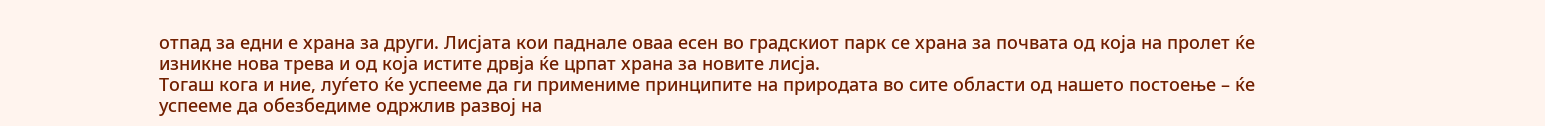отпад за едни е храна за други. Лисјата кои паднале оваа есен во градскиот парк се храна за почвата од која на пролет ќе изникне нова трева и од која истите дрвја ќе црпат храна за новите лисја.
Тогаш кога и ние, луѓето ќе успееме да ги примениме принципите на природата во сите области од нашето постоење – ќе успееме да обезбедиме одржлив развој на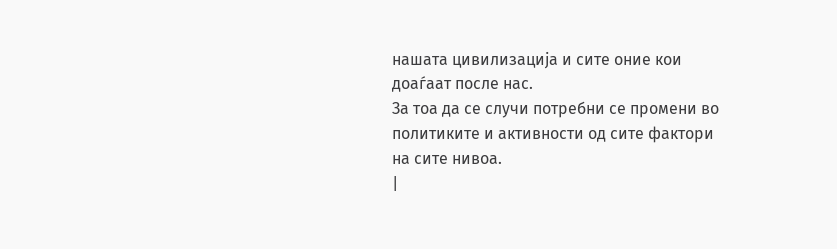нашата цивилизација и сите оние кои доаѓаат после нас.
За тоа да се случи потребни се промени во политиките и активности од сите фактори на сите нивоа.
|